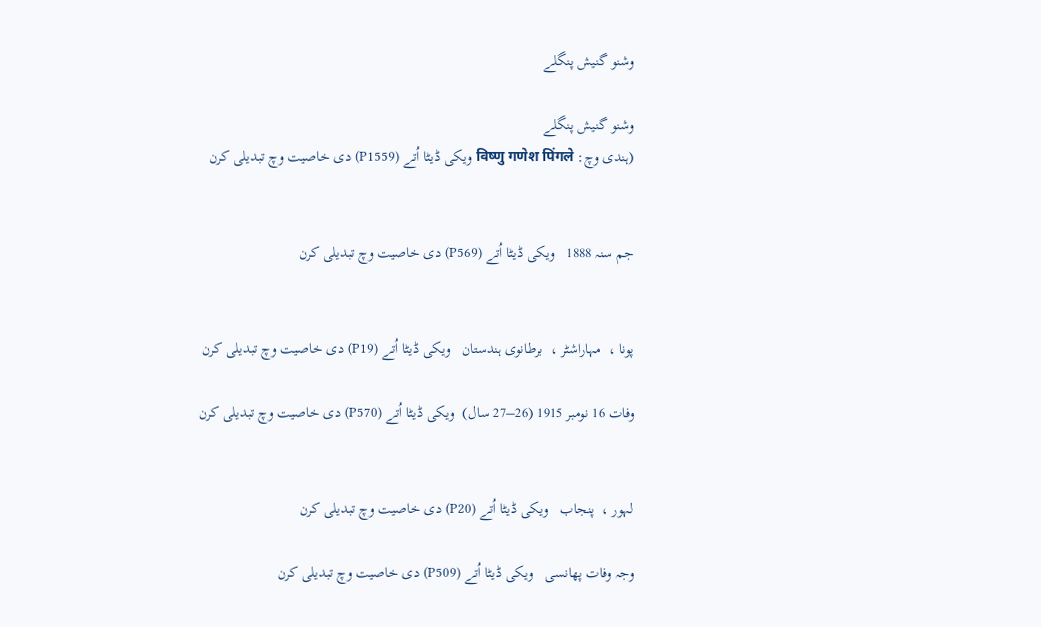وشنو گنیش پنگلے

وشنو گنیش پنگلے
(ہندی وچ: विष्णु गणेश पिंगले ویکی ڈیٹا اُتے (P1559) دی خاصیت وچ تبدیلی کرن


جم سنہ 1888   ویکی ڈیٹا اُتے (P569) دی خاصیت وچ تبدیلی کرن


پونا ،  مہاراشٹر ،  برطانوی ہندستان   ویکی ڈیٹا اُتے (P19) دی خاصیت وچ تبدیلی کرن

وفات 16 نومبر 1915 (26–27 سال)  ویکی ڈیٹا اُتے (P570) دی خاصیت وچ تبدیلی کرن


لہور ،  پنجاب   ویکی ڈیٹا اُتے (P20) دی خاصیت وچ تبدیلی کرن

وجہ وفات پھانسی   ویکی ڈیٹا اُتے (P509) دی خاصیت وچ تبدیلی کرن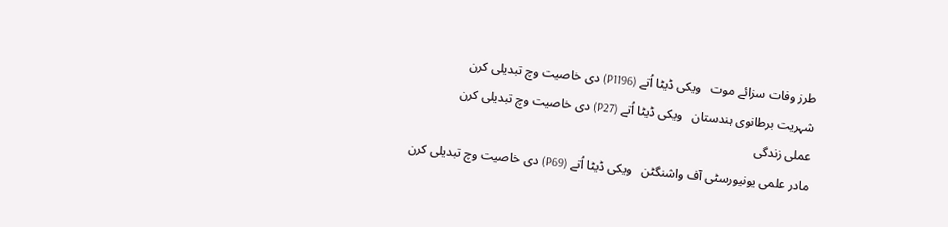طرز وفات سزائے موت   ویکی ڈیٹا اُتے (P1196) دی خاصیت وچ تبدیلی کرن
شہریت برطانوی ہندستان   ویکی ڈیٹا اُتے (P27) دی خاصیت وچ تبدیلی کرن
عملی زندگی
مادر علمی یونیورسٹی آف واشنگٹن   ویکی ڈیٹا اُتے (P69) دی خاصیت وچ تبدیلی کرن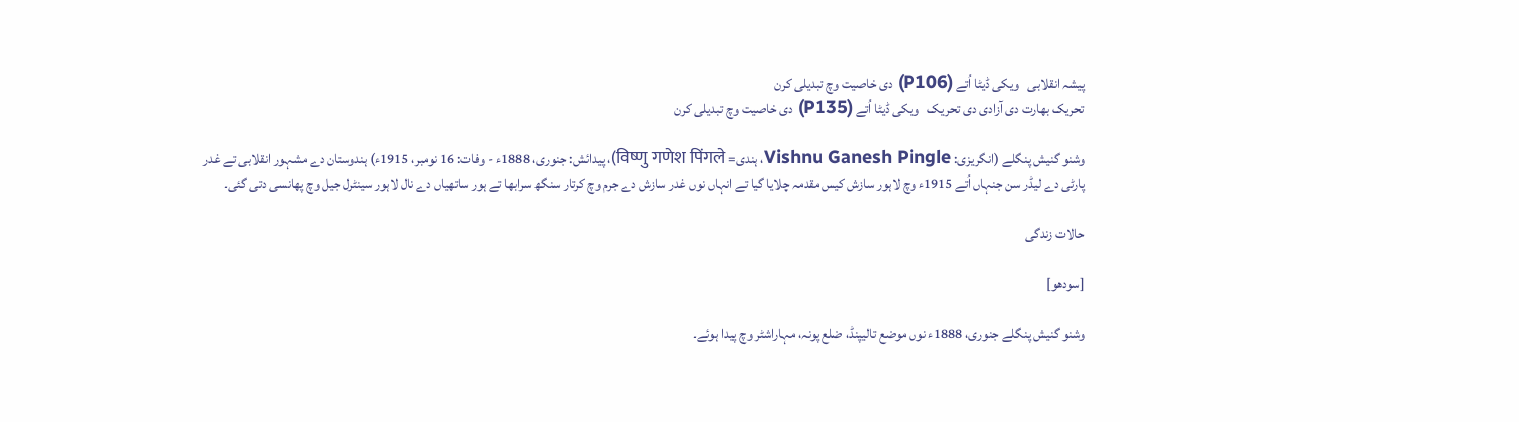پیشہ انقلابی   ویکی ڈیٹا اُتے (P106) دی خاصیت وچ تبدیلی کرن
تحریک بھارت دی آزادی دی تحریک   ویکی ڈیٹا اُتے (P135) دی خاصیت وچ تبدیلی کرن

وشنو گنیش پنگلے (انگریزی: Vishnu Ganesh Pingle، ہندی= विष्णु गणेश पिंगले)، پیدائش: جنوری، 1888ء - وفات: 16 نومبر، 1915ء) ہندوستان دے مشہور انقلابی تے غدر پارٹی دے لیڈر سن جنہاں اُتے 1915ء وچ لاہور سازش کیس مقدمہ چلایا گیا تے انہاں نوں غدر سازش دے جرم وچ کرتار سنگھ سرابھا تے ہور ساتھیاں دے نال لاہور سینٹرل جیل وچ پھانسی دتی گئی۔

حالات زندگی

[سودھو]

وشنو گنیش پنگلے جنوری، 1888ء نوں موضع تالیپنڈ، ضلع پونہ، مہاراشٹر وچ پیدا ہوئے۔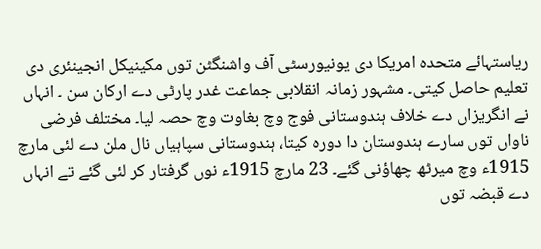ریاستہائے متحدہ امریکا دی یونیورسٹی آف واشنگٹن توں مکینیکل انجینئری دی تعلیم حاصل کيتی۔ مشہور زمانہ انقلابی جماعت غدر پارٹی دے ارکان سن ۔ انہاں نے انگریزاں دے خلاف ہندوستانی فوج وچ بغاوت وچ حصہ لیا۔ مختلف فرضی ناواں توں سارے ہندوستان دا دورہ کيتا، ہندوستانی سپاہیاں نال ملن دے لئی مارچ 1915ء وچ میرٹھ چھاؤنی گئے۔ 23 مارچ 1915ء نوں گرفتار کر لئی گئے تے انہاں دے قبضہ توں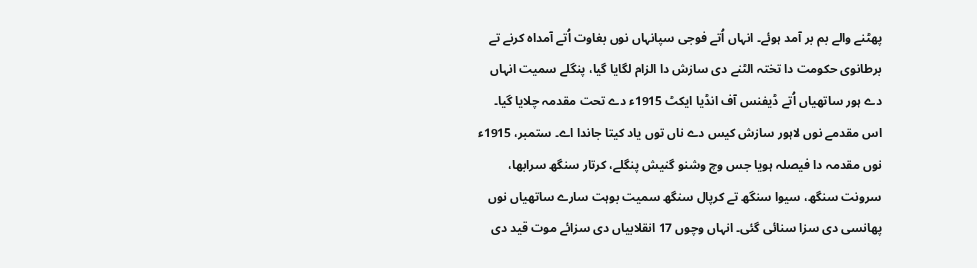پھٹنے والے بم بر آمد ہوئے۔ انہاں اُتے فوجی سپانہاں نوں بغاوت اُتے آمداہ کرنے تے برطانوی حکومت دا تختہ الٹنے دی سازش دا الزام لگایا گیا، پنگلے سمیت انہاں دے ہور ساتھیاں اُتے ڈیفنس آف انڈیا ایکٹ 1915ء دے تحت مقدمہ چلایا گیا۔ اس مقدمے نوں لاہور سازش کیس دے ناں توں یاد کیتا جاندا اے۔ ستمبر، 1915ء نوں مقدمہ دا فیصلہ ہويا جس وچ وشنو گنیش پنگلے، کرتار سنگھ سرابھا، سرونت سنگھ، سیوا سنگھ تے کرپال سنگھ سمیت بوہت سارے ساتھیاں نوں پھانسی دی سزا سنائی گئی۔ انہاں وچوں 17 انقلابیاں دی سزائے موت قید دی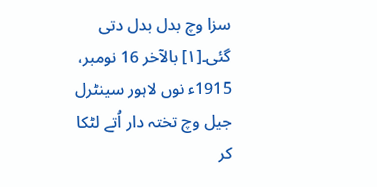سزا وچ بدل بدل دتی گئی۔[۱] بالآخر 16 نومبر، 1915ء نوں لاہور سینٹرل جیل وچ تختہ دار اُتے لٹکا کر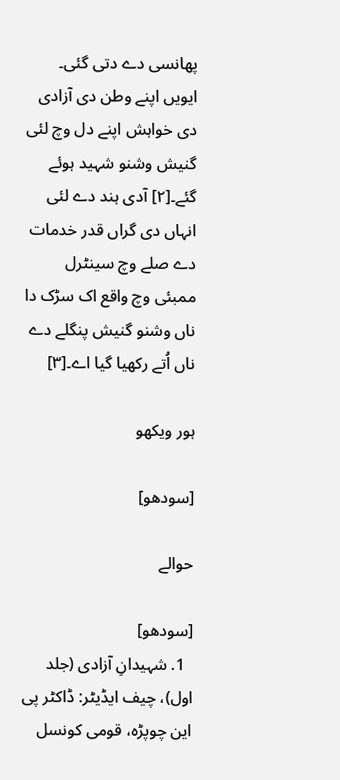پھانسی دے دتی گئی۔ ایويں اپنے وطن دی آزادی دی خواہش اپنے دل وچ لئی گنیش وشنو شہید ہوئے گئے۔[۲] آدی ہند دے لئی انہاں دی گراں قدر خدمات دے صلے وچ سینٹرل ممبئی وچ واقع اک سڑک دا ناں وشنو گنیش پنگلے دے ناں اُتے رکھیا گیا اے۔[۳]

ہور ویکھو

[سودھو]

حوالے

[سودھو]
  1. شہیدانِ آزادی (جلد اول)، چیف ایڈیٹر: ڈاکٹر پی این چوپڑہ، قومی کونسل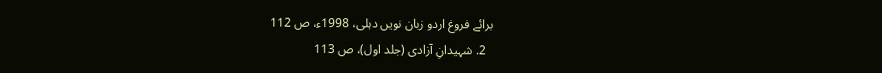برائے فروغ اردو زبان نويں دہلی، 1998ء، ص 112
  2. شہیدانِ آزادی (جلد اول)، ص 113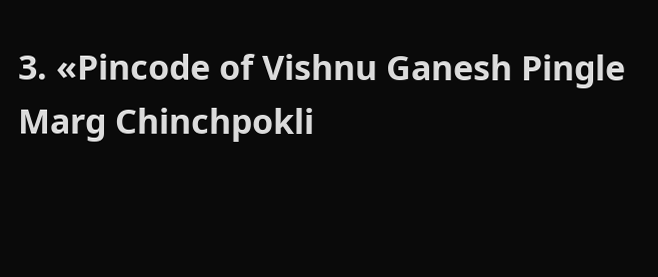3. «Pincode of Vishnu Ganesh Pingle Marg Chinchpokli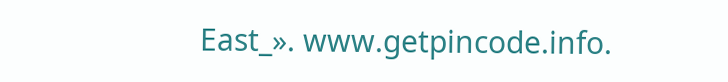East_». www.getpincode.info.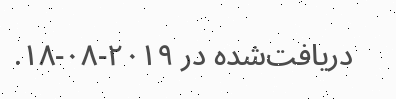دریافت‌شده در ۲۰۱۹-۰۸-۱۸.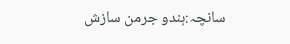سانچہ:ہندو جرمن سازش